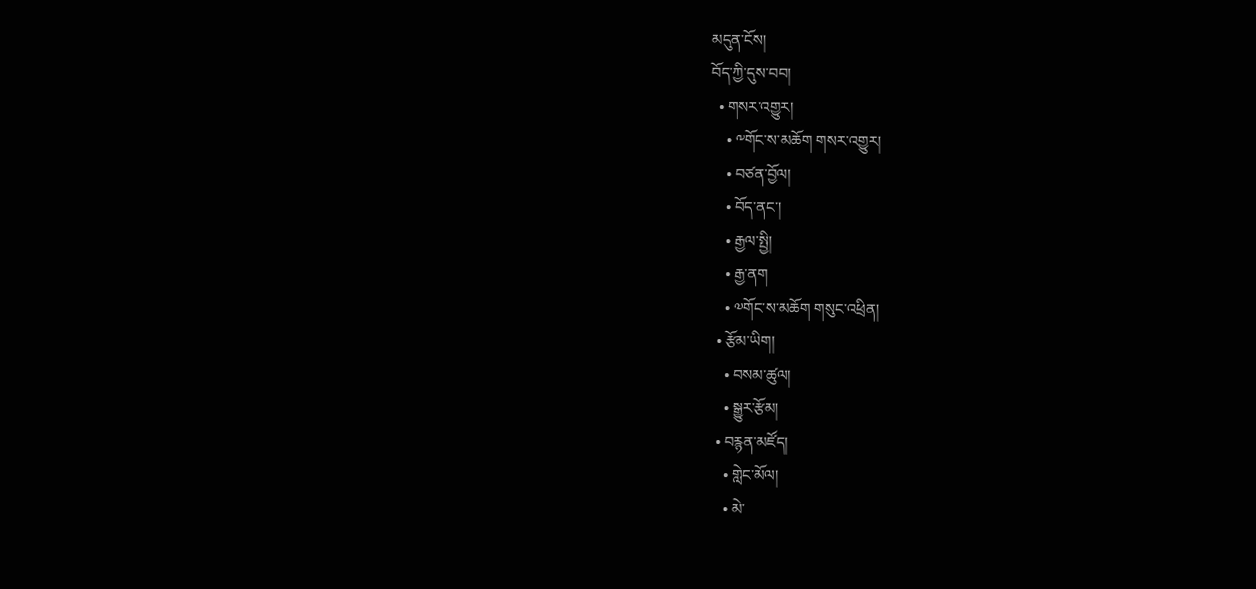མདུན་ངོས།
བོད་ཀྱི་དུས་བབ།
  • གསར་འགྱུར།
    • ༸གོང་ས་མཆོག གསར་འགྱུར།
    • བཙན་བྱོལ།
    • བོད་ནང་།
    • རྒྱལ་སྤྱི།
    • རྒྱ་ནག
    • ༧གོང་ས་མཆོག གསུང་འཕྲིན།
  • རྩོམ་ཡིག།
    • བསམ་ཚུལ།
    • སྒྱུར་རྩོམ།
  • བརྙན་མཛོད།
    • གླེང་མོལ།
    • མེ་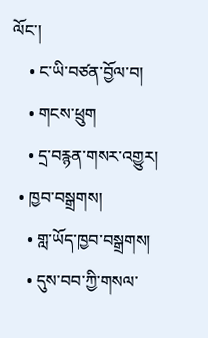ལོང་།
    • ང་ཡི་བཙན་བྱོལ་བ།
    • གངས་ཕྲུག
    • དྲ་བརྙན་གསར་འགྱུར།
  • ཁྱབ་བསྒྲགས།
    • གླ་ཡོད་ཁྱབ་བསྒྲགས།
    • དུས་བབ་ཀྱི་གསལ་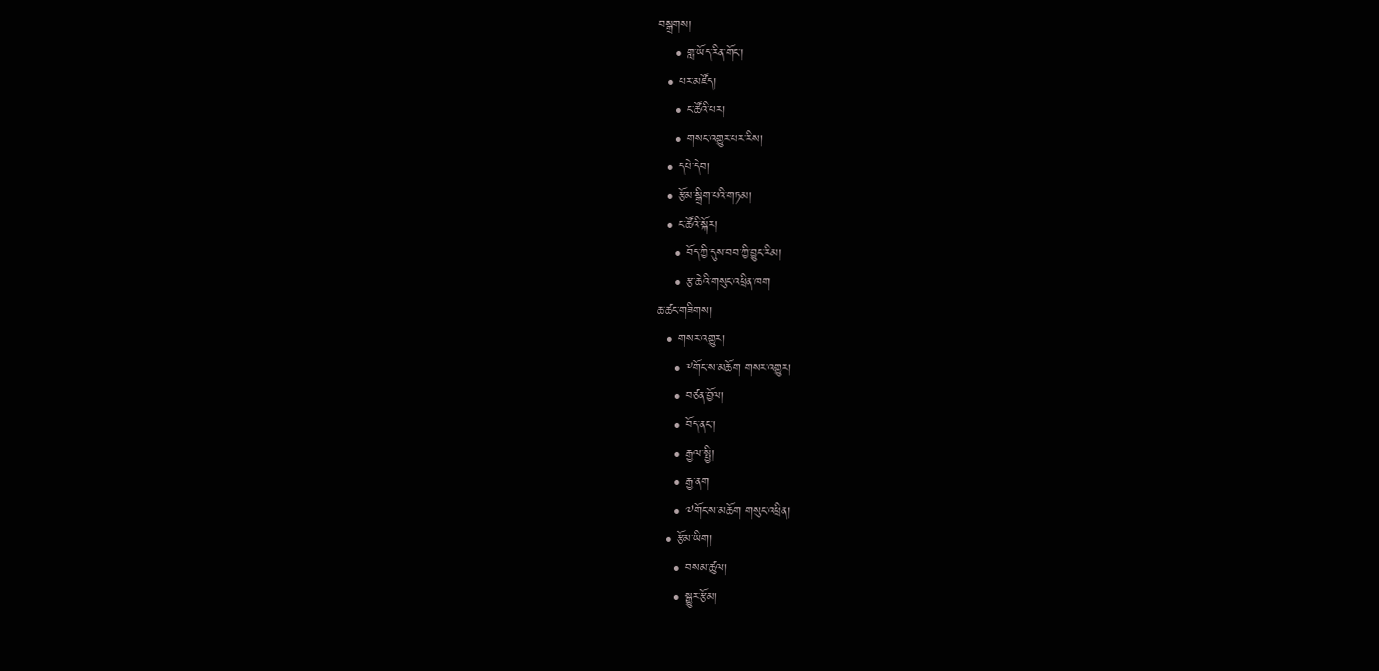བསྒྲགས།
    • གླ་ཡོད་རིན་གོང་།
  • པར་མཛོད།
    • ང་ཚོའི་པར།
    • གསང་འགྱུར་པར་རིས།
  • དཔེ་དེབ།
  • རྩོམ་སྒྲིག་པའི་གཏམ།
  • ང་ཚོའི་སྐོར།
    • བོད་ཀྱི་དུས་བབ་ཀྱི་བྱུང་རིམ།
    • རྩ་ཆེའི་གསུང་འཕྲིན་ཁག
ཆ་ཚང་གཟིགས།
  • གསར་འགྱུར།
    • ༸གོང་ས་མཆོག གསར་འགྱུར།
    • བཙན་བྱོལ།
    • བོད་ནང་།
    • རྒྱལ་སྤྱི།
    • རྒྱ་ནག
    • ༧གོང་ས་མཆོག གསུང་འཕྲིན།
  • རྩོམ་ཡིག།
    • བསམ་ཚུལ།
    • སྒྱུར་རྩོམ།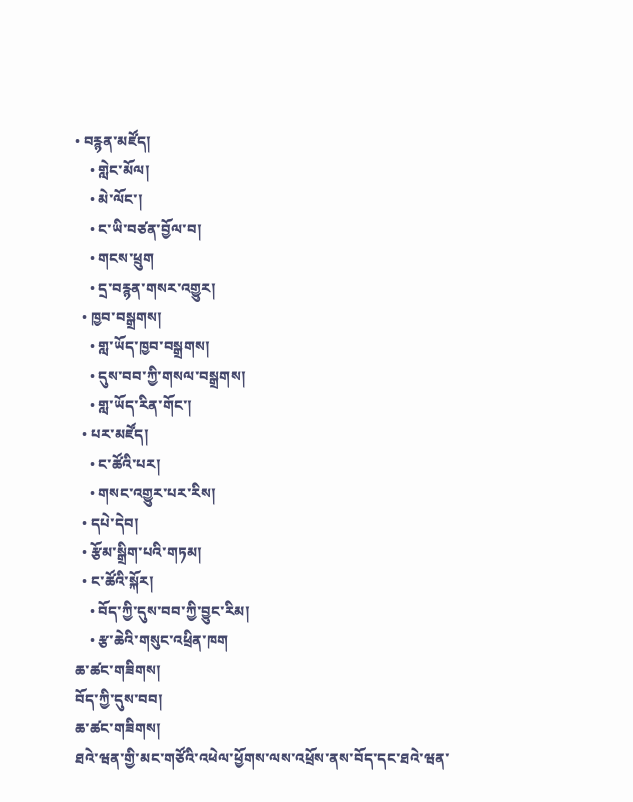• བརྙན་མཛོད།
    • གླེང་མོལ།
    • མེ་ལོང་།
    • ང་ཡི་བཙན་བྱོལ་བ།
    • གངས་ཕྲུག
    • དྲ་བརྙན་གསར་འགྱུར།
  • ཁྱབ་བསྒྲགས།
    • གླ་ཡོད་ཁྱབ་བསྒྲགས།
    • དུས་བབ་ཀྱི་གསལ་བསྒྲགས།
    • གླ་ཡོད་རིན་གོང་།
  • པར་མཛོད།
    • ང་ཚོའི་པར།
    • གསང་འགྱུར་པར་རིས།
  • དཔེ་དེབ།
  • རྩོམ་སྒྲིག་པའི་གཏམ།
  • ང་ཚོའི་སྐོར།
    • བོད་ཀྱི་དུས་བབ་ཀྱི་བྱུང་རིམ།
    • རྩ་ཆེའི་གསུང་འཕྲིན་ཁག
ཆ་ཚང་གཟིགས།
བོད་ཀྱི་དུས་བབ།
ཆ་ཚང་གཟིགས།
ཐའེ་ཝན་གྱི་མང་གཙོའི་འཕེལ་ཕྱོགས་ལས་འཕྲོས་ནས་བོད་དང་ཐའེ་ཝན་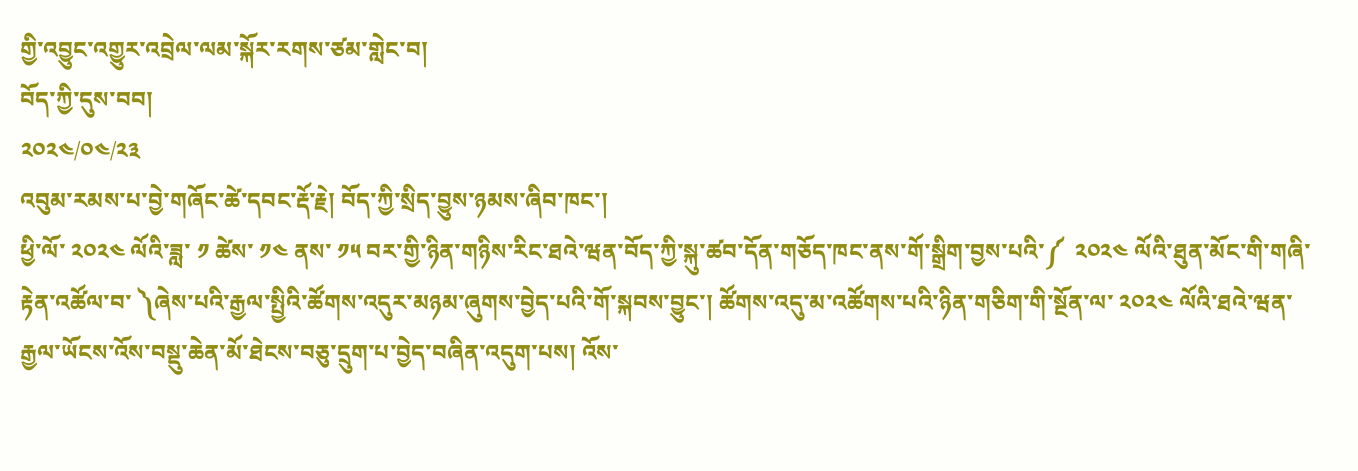གྱི་འབྱུང་འགྱུར་འབྲེལ་ལམ་སྐོར་རགས་ཙམ་གླེང་བ།
བོད་ཀྱི་དུས་བབ།
༢༠༢༤/༠༤/༢༣
འབུམ་རམས་པ་བྱེ་གཞོང་ཚེ་དབང་རྡོ་རྗེ། བོད་ཀྱི་སྲིད་བྱུས་ཉམས་ཞིབ་ཁང་།
ཕྱི་ལོ་ ༢༠༢༤ ལོའི་ཟླ་ ༡ ཚེས་ ༡༤ ནས་ ༡༥ བར་གྱི་ཉིན་གཉིས་རིང་ཐའེ་ཝན་བོད་ཀྱི་སྐུ་ཚབ་དོན་གཅོད་ཁང་ནས་གོ་སྒྲིག་བྱས་པའི་༼  ༢༠༢༤ ལོའི་ཐུན་མོང་གི་གཞི་རྟེན་འཚོལ་བ་ ༽ཞེས་པའི་རྒྱལ་སྤྱིའི་ཚོགས་འདུར་མཉམ་ཞུགས་བྱེད་པའི་གོ་སྐབས་བྱུང་། ཚོགས་འདུ་མ་འཚོགས་པའི་ཉིན་གཅིག་གི་སྔོན་ལ་ ༢༠༢༤ ལོའི་ཐའེ་ཝན་རྒྱལ་ཡོངས་འོས་བསྡུ་ཆེན་མོ་ཐེངས་བཅུ་དྲུག་པ་བྱེད་བཞིན་འདུག་པས། འོས་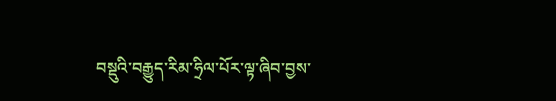བསྡུའི་བརྒྱུད་རིམ་ཧྲིལ་པོར་ལྟ་ཞིབ་བྱས་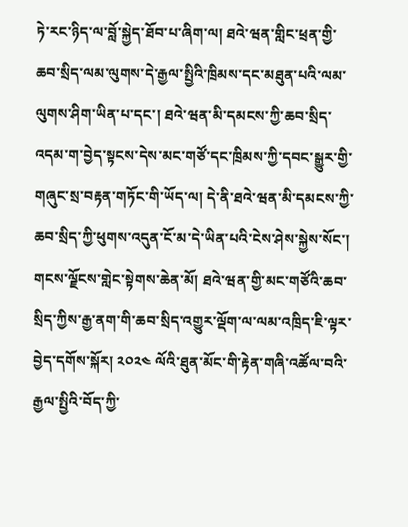ཏེ་རང་ཉིད་ལ་བློ་སྐྱེད་ཐོབ་པ་ཞིག་ལ། ཐའེ་ཝན་གླིང་ཕྲན་གྱི་ཆབ་སྲིད་ལམ་ལུགས་དེ་རྒྱལ་སྤྱིའི་ཁྲིམས་དང་མཐུན་པའི་ལམ་ལུགས་ཤིག་ཡིན་པ་དང་། ཐའེ་ཝན་མི་དམངས་ཀྱི་ཆབ་སྲིད་འདམ་ག་བྱེད་སྟངས་དེས་མང་གཙོ་དང་ཁྲིམས་ཀྱི་དབང་སྒྱུར་གྱི་གཞུང་སྲ་བརྟན་གཏོང་གི་ཡོད་ལ། དེ་ནི་ཐའེ་ཝན་མི་དམངས་ཀྱི་ཆབ་སྲིད་ཀྱི་ཕུགས་འདུན་ངོ་མ་དེ་ཡིན་པའི་ངེས་ཤེས་སྐྱེས་སོང་།
གངས་ལྗོངས་གླེང་སྟེགས་ཆེན་མོ། ཐའེ་ཝན་གྱི་མང་གཙོའི་ཆབ་སྲིད་ཀྱིས་རྒྱ་ནག་གི་ཆབ་སྲིད་འགྱུར་ལྡོག་ལ་ལམ་འཁྲིད་ཇི་ལྟར་བྱེད་དགོས་སྐོར། ༢༠༢༤ ལོའི་ཐུན་མོང་གི་རྟེན་གཞི་འཚོལ་བའི་རྒྱལ་སྤྱིའི་བོད་ཀྱི་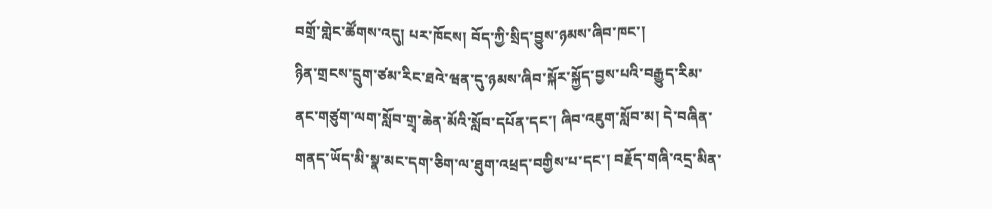བགྲོ་གླེང་ཚོགས་འདུ། པར་ཁོངས། བོད་ཀྱི་སྲིད་བྱུས་ཉམས་ཞིབ་ཁང་།
ཉིན་གྲངས་དྲུག་ཙམ་རིང་ཐའེ་ཝན་དུ་ཉམས་ཞིབ་སྐོར་སྐྱོད་བྱས་པའི་བརྒྱུད་རིམ་ནང་གཙུག་ལག་སློབ་གྲྭ་ཆེན་མོའི་སློབ་དཔོན་དང་། ཞིབ་འཇུག་སློབ་མ། དེ་བཞིན་གནད་ཡོད་མི་སྣ་མང་དག་ཅིག་ལ་ཐུག་འཕྲད་བགྱིས་པ་དང་། བརྗོད་གཞི་འདྲ་མིན་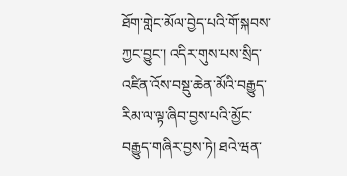ཐོག་གླེང་མོལ་བྱེད་པའི་གོ་སྐབས་ཀྱང་བྱུང་། འདིར་གུས་པས་སྲིད་འཛིན་འོས་བསྡུ་ཆེན་མོའི་བརྒྱུད་རིམ་ལ་ལྟ་ཞིབ་བྱས་པའི་མྱོང་བརྒྱུད་གཞིར་བྱས་ཏེ། ཐའེ་ཝན་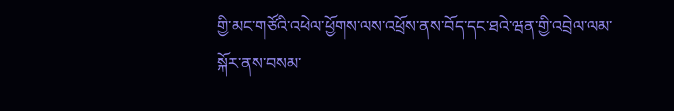གྱི་མང་གཙོའི་འཕེལ་ཕྱོགས་ལས་འཕྲོས་ནས་བོད་དང་ཐའེ་ཝན་གྱི་འབྲེལ་ལམ་སྐོར་ནས་བསམ་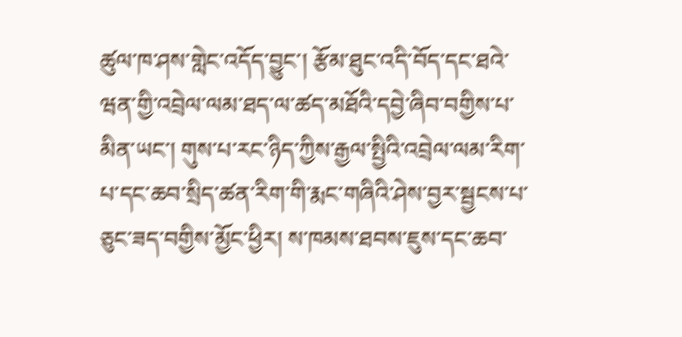ཚུལ་ཁ་ཤས་གླེང་འདོད་བྱུང་། རྩོམ་ཐུང་འདི་བོད་དང་ཐའེ་ཝན་གྱི་འབྲེལ་ལམ་ཐད་ལ་ཚད་མཐོའི་དབྱེ་ཞིབ་བགྱིས་པ་མིན་ཡང་། གུས་པ་རང་ཉིད་ཀྱིས་རྒྱལ་སྤྱིའི་འབྲེལ་ལམ་རིག་པ་དང་ཆབ་སྲིད་ཚན་རིག་གི་རྨང་གཞིའི་ཤེས་བྱར་སྦྱངས་པ་ཅུང་ཟད་བགྱིས་མྱོང་ཕྱིར། ས་ཁམས་ཐབས་ཇུས་དང་ཆབ་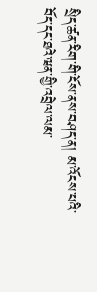སྲིད་ཚན་རིག་གི་ངོས་ནས་བཤད་ན། མ་འོངས་པའི་བོད་དང་ཐའེ་ཝན་གྱི་འབྲེལ་ལམ་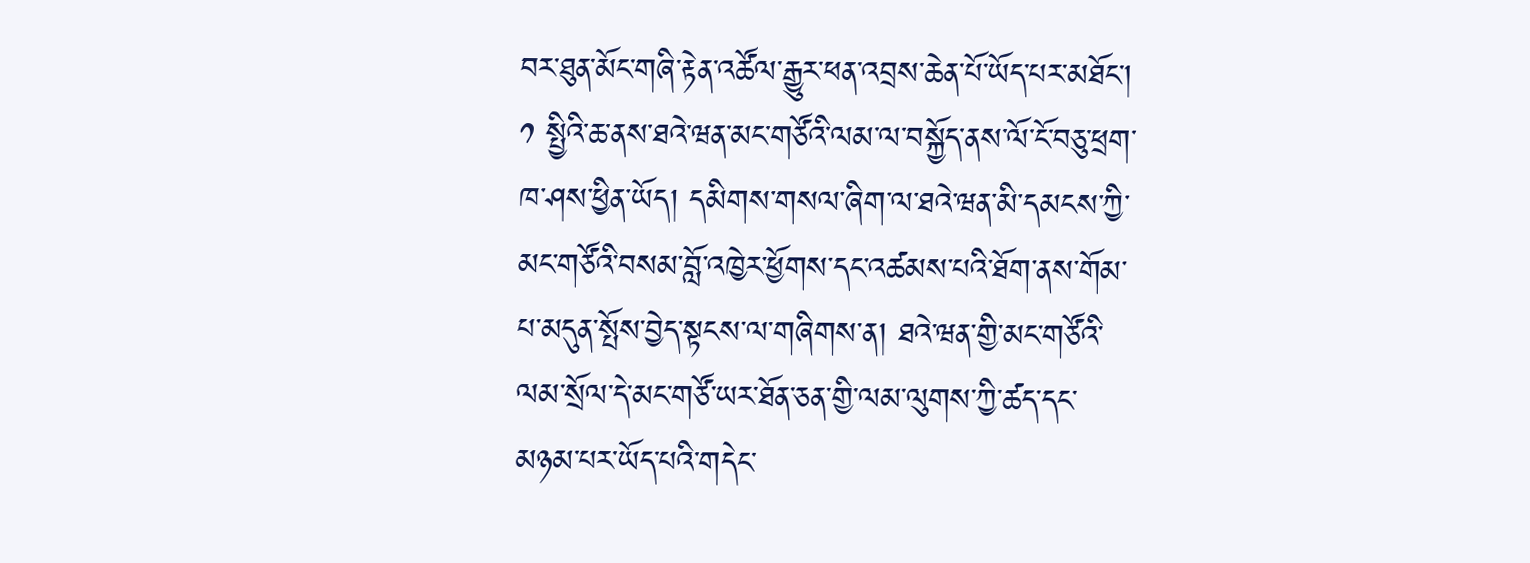བར་ཐུན་མོང་གཞི་རྟེན་འཚོལ་རྒྱུར་ཕན་འབྲས་ཆེན་པོ་ཡོད་པར་མཐོང་།
༡ སྤྱིའི་ཆ་ནས་ཐའེ་ཝན་མང་གཙོའི་ལམ་ལ་བསྐྱོད་ནས་ལོ་ངོ་བཅུ་ཕྲག་ཁ་ཤས་ཕྱིན་ཡོད། དམིགས་གསལ་ཞིག་ལ་ཐའེ་ཝན་མི་དམངས་ཀྱི་མང་གཙོའི་བསམ་བློ་འཁྱེར་ཕྱོགས་དང་འཚམས་པའི་ཐོག་ནས་གོམ་པ་མདུན་སྤོས་བྱེད་སྟངས་ལ་གཞིགས་ན། ཐའེ་ཝན་གྱི་མང་གཙོའི་ལམ་སྲོལ་དེ་མང་གཙོ་ཡར་ཐོན་ཅན་གྱི་ལམ་ལུགས་ཀྱི་ཚད་དང་མཉམ་པར་ཡོད་པའི་གདེང་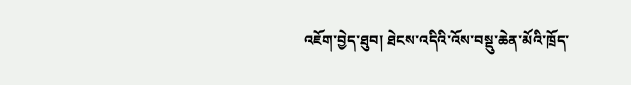འཇོག་བྱེད་ཐུབ། ཐེངས་འདིའི་འོས་བསྡུ་ཆེན་མོའི་ཁྲོད་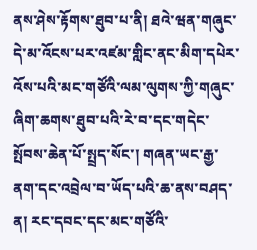ནས་ཤེས་རྟོགས་ཐུབ་པ་ནི། ཐའེ་ཝན་གཞུང་དེ་མ་འོངས་པར་འཛམ་གླིང་ནང་མིག་དཔེར་འོས་པའི་མང་གཙོའི་ལམ་ལུགས་ཀྱི་གཞུང་ཞིག་ཆགས་ཐུབ་པའི་རེ་བ་དང་གདེང་སྤོབས་ཆེན་པོ་སྤྲད་སོང་། གཞན་ཡང་རྒྱ་ནག་དང་འབྲེལ་བ་ཡོད་པའི་ཆ་ནས་བཤད་ན། རང་དབང་དང་མང་གཙོའི་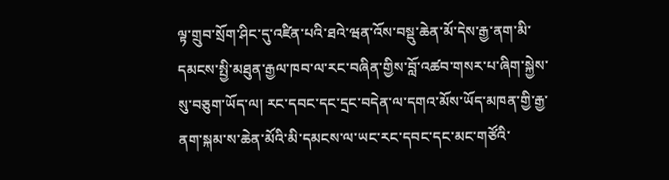ལྟ་གྲུབ་སྲོག་ཤིང་དུ་འཛིན་པའི་ཐའེ་ཝན་འོས་བསྡུ་ཆེན་མོ་དེས་རྒྱ་ནག་མི་དམངས་སྤྱི་མཐུན་རྒྱལ་ཁབ་ལ་རང་བཞིན་གྱིས་བློ་འཚབ་གསར་པ་ཞིག་སྐྱེས་སུ་བཅུག་ཡོད་ལ། རང་དབང་དང་དྲང་བདེན་ལ་དགའ་མོས་ཡོད་མཁན་གྱི་རྒྱ་ནག་སྐམ་ས་ཆེན་མོའི་མི་དམངས་ལ་ཡང་རང་དབང་དང་མང་གཙོའི་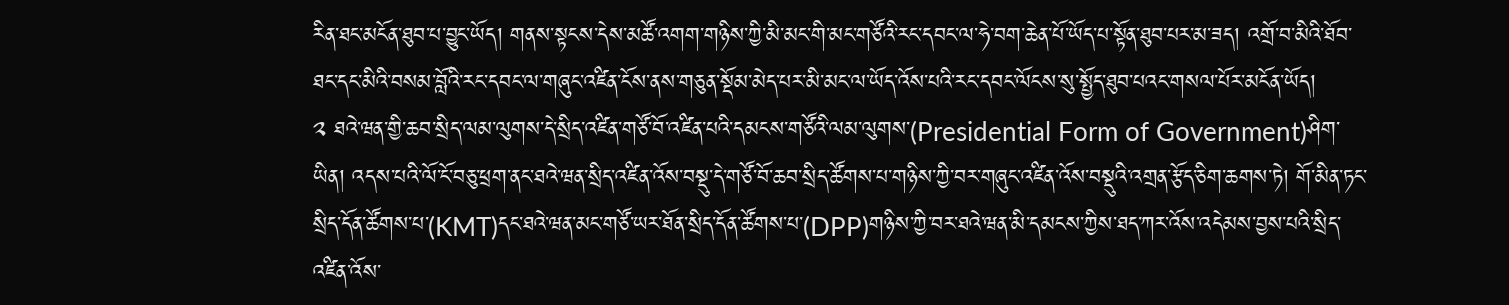རིན་ཐང་མངོན་ཐུབ་པ་བྱུང་ཡོད། གནས་སྟངས་དེས་མཚོ་འགག་གཉིས་ཀྱི་མི་མང་གི་མང་གཙོའི་རང་དབང་ལ་ཧེ་བག་ཆེན་པོ་ཡོད་པ་སྟོན་ཐུབ་པར་མ་ཟད། འགྲོ་བ་མིའི་ཐོབ་ཐང་དང་མིའི་བསམ་བློའི་རང་དབང་ལ་གཞུང་འཛིན་ངོས་ནས་གཅུན་སྡོམ་མེད་པར་མི་མང་ལ་ཡོད་འོས་པའི་རང་དབང་ལོངས་སུ་སྤྱོད་ཐུབ་པའང་གསལ་པོར་མངོན་ཡོད།
༢ ཐའེ་ཝན་གྱི་ཆབ་སྲིད་ལམ་ལུགས་དེ་སྲིད་འཛིན་གཙོ་བོ་འཛིན་པའི་དམངས་གཙོའི་ལམ་ལུགས་(Presidential Form of Government)ཤིག་ཡིན། འདས་པའི་ལོ་ངོ་བཅུ་ཕྲག་ནང་ཐའེ་ཝན་སྲིད་འཛིན་འོས་བསྡུ་དེ་གཙོ་བོ་ཆབ་སྲིད་ཚོགས་པ་གཉིས་ཀྱི་བར་གཞུང་འཛིན་འོས་བསྡུའི་འགྲན་རྩོད་ཅིག་ཆགས་ཏེ། གོ་མིན་ཏང་སྲིད་དོན་ཚོགས་པ་(KMT)དང་ཐའེ་ཝན་མང་གཙོ་ཡར་ཐོན་སྲིད་དོན་ཚོགས་པ་(DPP)གཉིས་ཀྱི་བར་ཐའེ་ཝན་མི་དམངས་ཀྱིས་ཐད་ཀར་འོས་འདེམས་བྱས་པའི་སྲིད་འཛིན་འོས་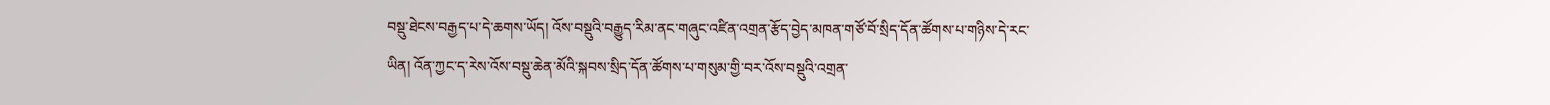བསྡུ་ཐེངས་བརྒྱད་པ་དེ་ཆགས་ཡོད། འོས་བསྡུའི་བརྒྱུད་རིམ་ནང་གཞུང་འཛིན་འགྲན་རྩོད་བྱེད་མཁན་གཙོ་བོ་སྲིད་དོན་ཚོགས་པ་གཉིས་དེ་རང་ཡིན། འོན་ཀྱང་ད་རེས་འོས་བསྡུ་ཆེན་མོའི་སྐབས་སྲིད་དོན་ཚོགས་པ་གསུམ་གྱི་བར་འོས་བསྡུའི་འགྲན་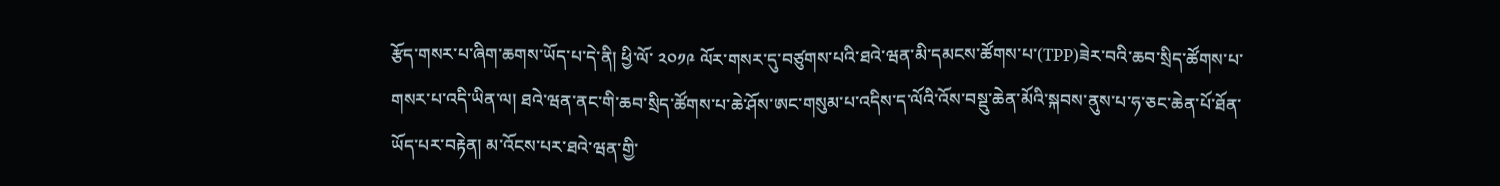རྩོད་གསར་པ་ཞིག་ཆགས་ཡོད་པ་དེ་ནི། ཕྱི་ལོ་ ༢༠༡༩ ལོར་གསར་དུ་བཙུགས་པའི་ཐའེ་ཝན་མི་དམངས་ཚོགས་པ་(TPP)ཟེར་བའི་ཆབ་སྲིད་ཚོགས་པ་གསར་པ་འདི་ཡིན་ལ། ཐའེ་ཝན་ནང་གི་ཆབ་སྲིད་ཚོགས་པ་ཆེ་ཤོས་ཨང་གསུམ་པ་འདིས་ད་ལོའི་འོས་བསྡུ་ཆེན་མོའི་སྐབས་ནུས་པ་ཧ་ཅང་ཆེན་པོ་ཐོན་ཡོད་པར་བརྟེན། མ་འོངས་པར་ཐའེ་ཝན་གྱི་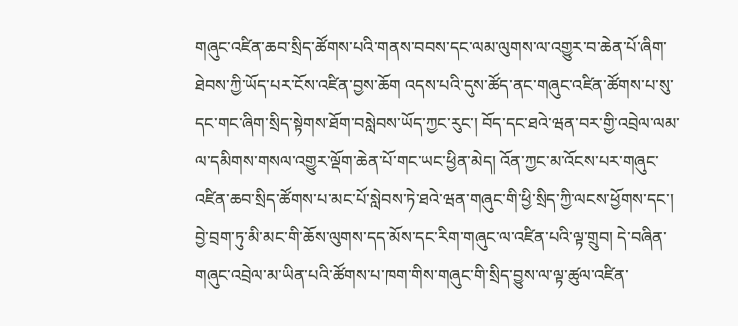གཞུང་འཛིན་ཆབ་སྲིད་ཚོགས་པའི་གནས་བབས་དང་ལམ་ལུགས་ལ་འགྱུར་བ་ཆེན་པོ་ཞིག་ཐེབས་ཀྱི་ཡོད་པར་ངོས་འཛིན་བྱས་ཆོག འདས་པའི་དུས་ཚོད་ནང་གཞུང་འཛིན་ཚོགས་པ་སུ་དང་གང་ཞིག་སྲིད་སྟེགས་ཐོག་བསླེབས་ཡོད་ཀྱང་རུང་། བོད་དང་ཐའེ་ཝན་བར་གྱི་འབྲེལ་ལམ་ལ་དམིགས་གསལ་འགྱུར་ལྡོག་ཆེན་པོ་གང་ཡང་ཕྱིན་མེད། འོན་ཀྱང་མ་འོངས་པར་གཞུང་འཛིན་ཆབ་སྲིད་ཚོགས་པ་མང་པོ་སླེབས་ཏེ་ཐའེ་ཝན་གཞུང་གི་ཕྱི་སྲིད་ཀྱི་ལངས་ཕྱོགས་དང་། བྱེ་བྲག་ཏུ་མི་མང་གི་ཆོས་ལུགས་དད་མོས་དང་རིག་གཞུང་ལ་འཛིན་པའི་ལྟ་གྲུབ། དེ་བཞིན་གཞུང་འབྲེལ་མ་ཡིན་པའི་ཚོགས་པ་ཁག་གིས་གཞུང་གི་སྲིད་བྱུས་ལ་ལྟ་ཚུལ་འཛིན་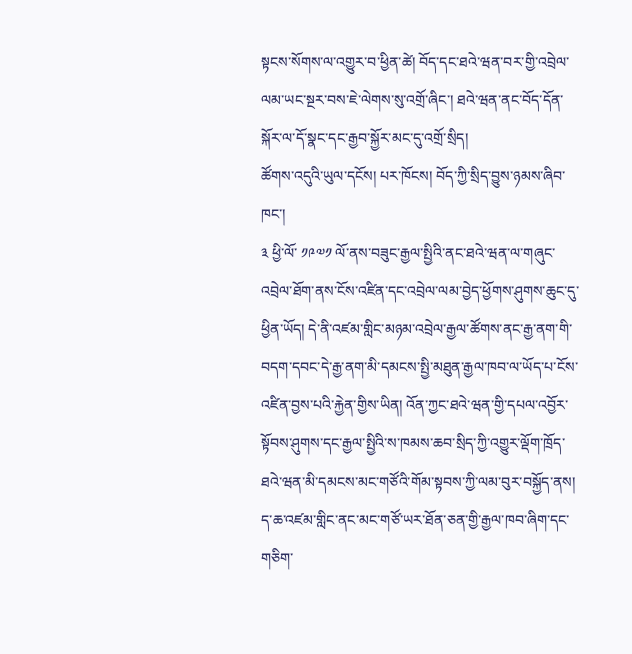སྟངས་སོགས་ལ་འགྱུར་བ་ཕྱིན་ཚེ། བོད་དང་ཐའེ་ཝན་བར་གྱི་འབྲེལ་ལམ་ཡང་སྔར་བས་ཇེ་ལེགས་སུ་འགྲོ་ཞིང་། ཐའེ་ཝན་ནང་བོད་དོན་སྐོར་ལ་དོ་སྣང་དང་རྒྱབ་སྐྱོར་མང་དུ་འགྲོ་སྲིད།
ཚོགས་འདུའི་ཡུལ་དངོས། པར་ཁོངས། བོད་ཀྱི་སྲིད་བྱུས་ཉམས་ཞིབ་ཁང་།
༣ ཕྱི་ལོ་ ༡༩༧༡ ལོ་ནས་བཟུང་རྒྱལ་སྤྱིའི་ནང་ཐའེ་ཝན་ལ་གཞུང་འབྲེལ་ཐོག་ནས་ངོས་འཛིན་དང་འབྲེལ་ལམ་བྱེད་ཕྱོགས་ཤུགས་ཆུང་དུ་ཕྱིན་ཡོད། དེ་ནི་འཛམ་གླིང་མཉམ་འབྲེལ་རྒྱལ་ཚོགས་ནང་རྒྱ་ནག་གི་བདག་དབང་དེ་རྒྱ་ནག་མི་དམངས་སྤྱི་མཐུན་རྒྱལ་ཁབ་ལ་ཡོད་པ་ངོས་འཛིན་བྱས་པའི་རྐྱེན་གྱིས་ཡིན། འོན་ཀྱང་ཐའེ་ཝན་གྱི་དཔལ་འབྱོར་སྟོབས་ཤུགས་དང་རྒྱལ་སྤྱིའི་ས་ཁམས་ཆབ་སྲིད་ཀྱི་འགྱུར་ལྡོག་ཁྲོད་ཐའེ་ཝན་མི་དམངས་མང་གཙོའི་གོམ་སྟབས་ཀྱི་ལམ་བུར་བསྐྱོད་ནས། ད་ཆ་འཛམ་གླིང་ནང་མང་གཙོ་ཡར་ཐོན་ཅན་གྱི་རྒྱལ་ཁབ་ཞིག་དང་གཅིག་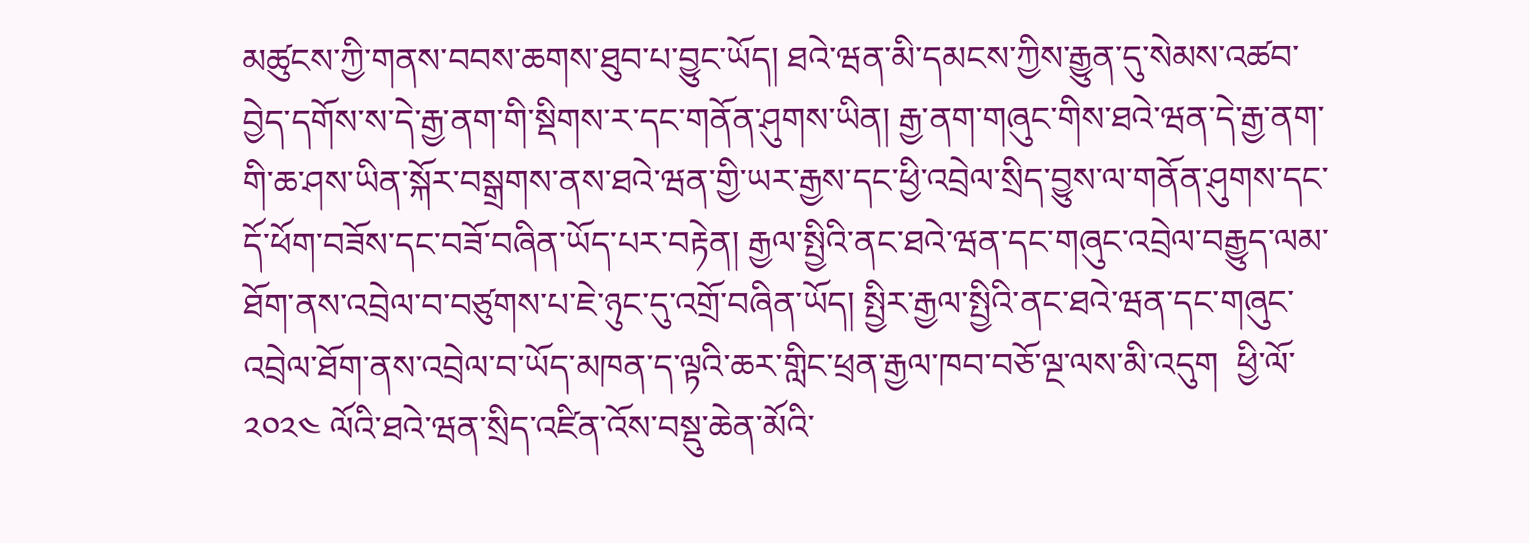མཚུངས་ཀྱི་གནས་བབས་ཆགས་ཐུབ་པ་བྱུང་ཡོད། ཐའེ་ཝན་མི་དམངས་ཀྱིས་རྒྱུན་དུ་སེམས་འཚབ་བྱེད་དགོས་ས་དེ་རྒྱ་ནག་གི་སྡིགས་ར་དང་གནོན་ཤུགས་ཡིན། རྒྱ་ནག་གཞུང་གིས་ཐའེ་ཝན་དེ་རྒྱ་ནག་གི་ཆ་ཤས་ཡིན་སྐོར་བསྒྲགས་ནས་ཐའེ་ཝན་གྱི་ཡར་རྒྱས་དང་ཕྱི་འབྲེལ་སྲིད་བྱུས་ལ་གནོན་ཤུགས་དང་དོ་ཕོག་བཟོས་དང་བཟོ་བཞིན་ཡོད་པར་བརྟེན། རྒྱལ་སྤྱིའི་ནང་ཐའེ་ཝན་དང་གཞུང་འབྲེལ་བརྒྱུད་ལམ་ཐོག་ནས་འབྲེལ་བ་བཙུགས་པ་ཇེ་ཉུང་དུ་འགྲོ་བཞིན་ཡོད། སྤྱིར་རྒྱལ་སྤྱིའི་ནང་ཐའེ་ཝན་དང་གཞུང་འབྲེལ་ཐོག་ནས་འབྲེལ་བ་ཡོད་མཁན་ད་ལྟའི་ཆར་གླིང་ཕྲན་རྒྱལ་ཁབ་བཅོ་ལྔ་ལས་མི་འདུག  ཕྱི་ལོ་ ༢༠༢༤ ལོའི་ཐའེ་ཝན་སྲིད་འཛིན་འོས་བསྡུ་ཆེན་མོའི་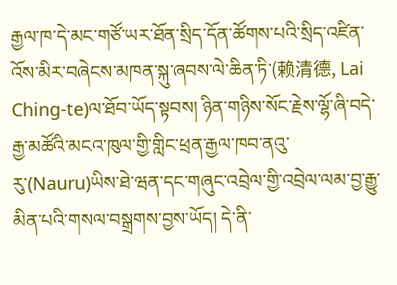རྒྱལ་ཁ་དེ་མང་གཙོ་ཡར་ཐོན་སྲིད་དོན་ཚོགས་པའི་སྲིད་འཛིན་འོས་མིར་བཞེངས་མཁན་སྐུ་ཞབས་ལེ་ཆིན་ཏི་(赖清德, Lai Ching-te)ལ་ཐོབ་ཡོད་སྟབས། ཉིན་གཉིས་སོང་རྗེས་ལྷོ་ཞི་བདེ་རྒྱ་མཚོའི་མངའ་ཁུལ་གྱི་གླིང་ཕྲན་རྒྱལ་ཁབ་ནའུ་རུ་(Nauru)ཡིས་ཐེ་ཝན་དང་གཞུང་འབྲེལ་གྱི་འབྲེལ་ལམ་བྱ་རྒྱུ་མིན་པའི་གསལ་བསྒྲགས་བྱས་ཡོད། དེ་ནི་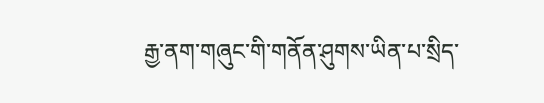རྒྱ་ནག་གཞུང་གི་གནོན་ཤུགས་ཡིན་པ་སྲིད་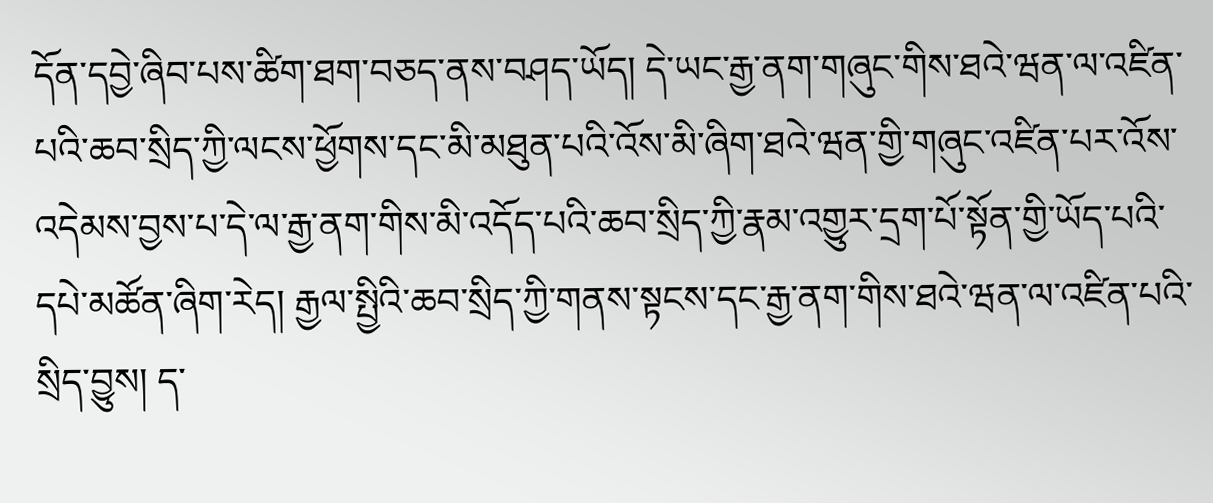དོན་དབྱེ་ཞིབ་པས་ཚིག་ཐག་བཅད་ནས་བཤད་ཡོད། དེ་ཡང་རྒྱ་ནག་གཞུང་གིས་ཐའེ་ཝན་ལ་འཛིན་པའི་ཆབ་སྲིད་ཀྱི་ལངས་ཕྱོགས་དང་མི་མཐུན་པའི་འོས་མི་ཞིག་ཐའེ་ཝན་གྱི་གཞུང་འཛིན་པར་འོས་འདེམས་བྱས་པ་དེ་ལ་རྒྱ་ནག་གིས་མི་འདོད་པའི་ཆབ་སྲིད་ཀྱི་རྣམ་འགྱུར་དྲག་པོ་སྟོན་གྱི་ཡོད་པའི་དཔེ་མཚོན་ཞིག་རེད། རྒྱལ་སྤྱིའི་ཆབ་སྲིད་ཀྱི་གནས་སྟངས་དང་རྒྱ་ནག་གིས་ཐའེ་ཝན་ལ་འཛིན་པའི་སྲིད་བྱུས། ད་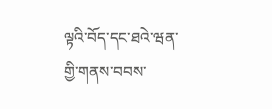ལྟའི་བོད་དང་ཐའེ་ཝན་གྱི་གནས་བབས་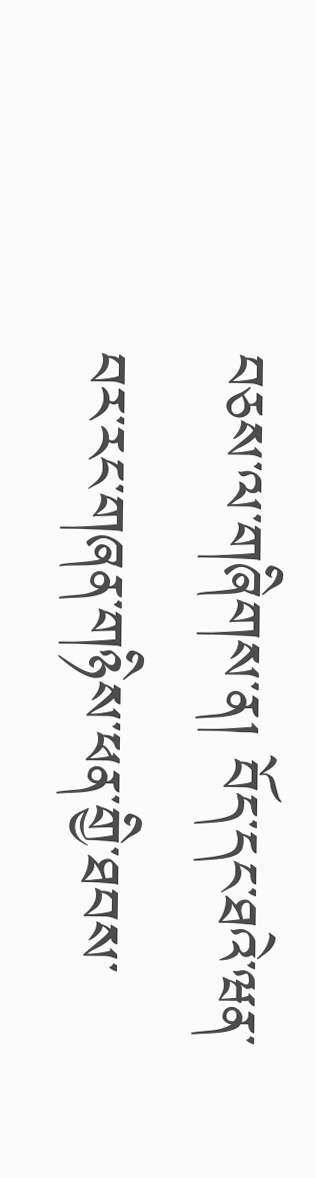བཅས་ལ་གཞིགས་ན། བོད་དང་ཐའེ་ཝན་བར་རང་གཞན་གཉིས་ཕན་གྱི་ཐབས་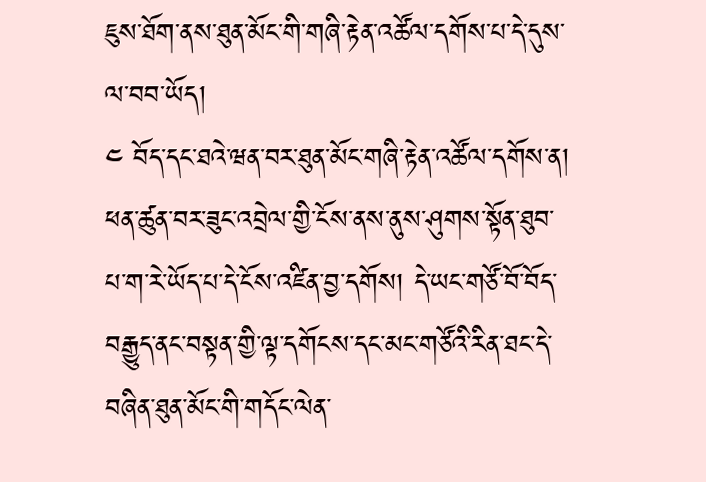ཇུས་ཐོག་ནས་ཐུན་མོང་གི་གཞི་རྟེན་འཚོལ་དགོས་པ་དེ་དུས་ལ་བབ་ཡོད།
༤ བོད་དང་ཐའེ་ཝན་བར་ཐུན་མོང་གཞི་རྟེན་འཚོལ་དགོས་ན། ཕན་ཚུན་བར་ཟུང་འབྲེལ་གྱི་ངོས་ནས་ནུས་ཤུགས་སྟོན་ཐུབ་པ་ག་རེ་ཡོད་པ་དེ་ངོས་འཛིན་བྱ་དགོས། དེ་ཡང་གཙོ་བོ་བོད་བརྒྱུད་ནང་བསྟན་གྱི་ལྟ་དགོངས་དང་མང་གཙོའི་རིན་ཐང་དེ་བཞིན་ཐུན་མོང་གི་གདོང་ལེན་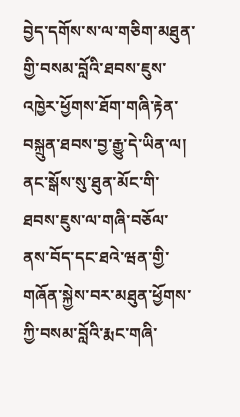བྱེད་དགོས་ས་ལ་གཅིག་མཐུན་གྱི་བསམ་བློའི་ཐབས་ཇུས་འཁྱེར་ཕྱོགས་ཐོག་གཞི་རྟེན་བསྐྲུན་ཐབས་བྱ་རྒྱུ་དེ་ཡིན་ལ། ནང་སྒོས་སུ་ཐུན་མོང་གི་ཐབས་ཇུས་ལ་གཞི་བཅོལ་ནས་བོད་དང་ཐའེ་ཝན་གྱི་གཞོན་སྐྱེས་བར་མཐུན་ཕྱོགས་ཀྱི་བསམ་བློའི་རྨང་གཞི་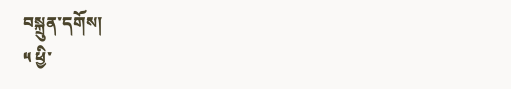བསྐྲུན་དགོས།
༥ ཕྱི་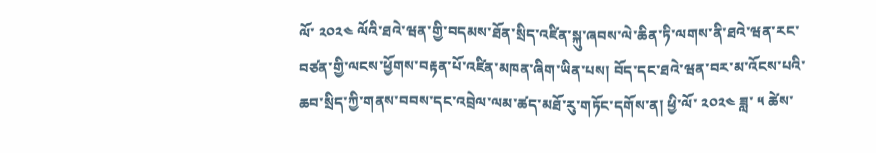ལོ་ ༢༠༢༤ ལོའི་ཐའེ་ཝན་གྱི་བདམས་ཐོན་སྲིད་འཛིན་སྐུ་ཞབས་ལེ་ཆིན་ཏི་ལགས་ནི་ཐའེ་ཝན་རང་བཙན་གྱི་ལངས་ཕྱོགས་བརྟན་པོ་འཛིན་མཁན་ཞིག་ཡིན་པས། བོད་དང་ཐའེ་ཝན་བར་མ་འོངས་པའི་ཆབ་སྲིད་ཀྱི་གནས་བབས་དང་འབྲེལ་ལམ་ཚད་མཐོ་རུ་གཏོང་དགོས་ན། ཕྱི་ལོ་ ༢༠༢༤ ཟླ་ ༥ ཚེས་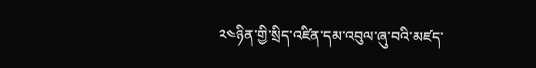༢༤ཉིན་གྱི་སྲིད་འཛིན་དམ་འབུལ་ཞུ་བའི་མཛད་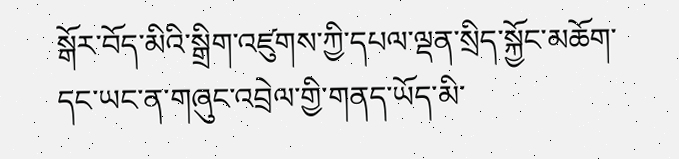སྒོར་བོད་མིའི་སྒྲིག་འཛུགས་ཀྱི་དཔལ་ལྡན་སྲིད་སྐྱོང་མཆོག་དང་ཡང་ན་གཞུང་འབྲེལ་གྱི་གནད་ཡོད་མི་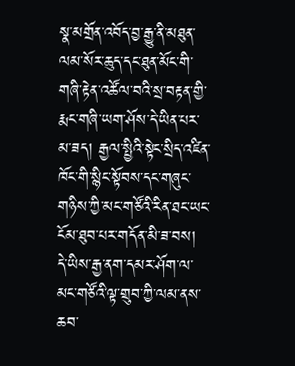སྣ་མགྲོན་འབོད་བྱ་རྒྱུ་ནི་མཐུན་ལམ་སོར་ཆུད་དང་ཐུན་མོང་གི་གཞི་རྟེན་འཚོལ་བའི་སྲ་བརྟན་གྱི་རྨང་གཞི་ཡག་ཤོས་དེ་ཡིན་པར་མ་ཟད། རྒྱལ་སྤྱིའི་སྟེང་སྲིད་འཛིན་ཁོང་གི་སྙིང་སྟོབས་དང་གཞུང་གཉིས་ཀྱི་མང་གཙོའི་རིན་ཐང་ཡང་ངོམ་ཐུབ་པར་གདོན་མི་ཟ་བས། དེ་ཡིས་རྒྱ་ནག་དམར་ཤོག་ལ་མང་གཙོའི་ལྟ་གྲུབ་ཀྱི་ལམ་ནས་ཆབ་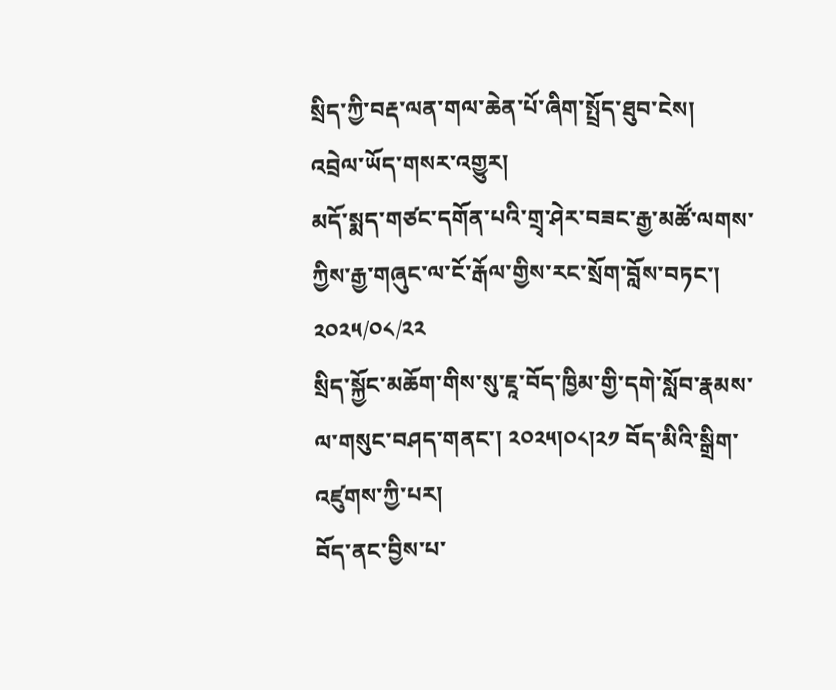སྲིད་ཀྱི་བརྡ་ལན་གལ་ཆེན་པོ་ཞིག་སྤྲོད་ཐུབ་ངེས།
འབྲེལ་ཡོད་གསར་འགྱུར།
མདོ་སྨད་གཙང་དགོན་པའི་གྲྭ་ཤེར་བཟང་རྒྱ་མཚོ་ལགས་ཀྱིས་རྒྱ་གཞུང་ལ་ངོ་རྒོལ་གྱིས་རང་སྲོག་བློས་བཏང་།
༢༠༢༥/༠༨/༢༢
སྲིད་སྐྱོང་མཆོག་གིས་སུ་ཇཱ་བོད་ཁྱིམ་གྱི་དགེ་སློབ་རྣམས་ལ་གསུང་བཤད་གནང་། ༢༠༢༥།༠༨།༢༡ བོད་མིའི་སྒྲིག་འཛུགས་ཀྱི་པར།
བོད་ནང་བྱིས་པ་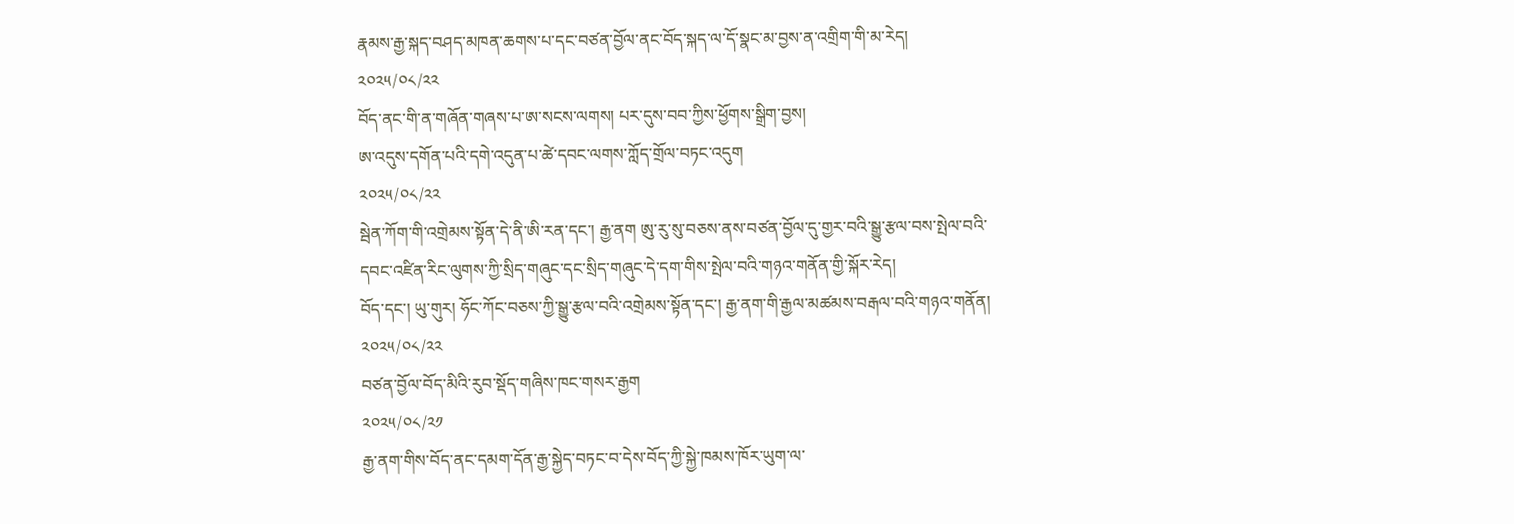རྣམས་རྒྱ་སྐད་བཤད་མཁན་ཆགས་པ་དང་བཙན་བྱོལ་ནང་བོད་སྐད་ལ་དོ་སྣང་མ་བྱས་ན་འགྲིག་གི་མ་རེད།
༢༠༢༥/༠༨/༢༢
བོད་ནང་གི་ན་གཞོན་གཞས་པ་ཨ་སངས་ལགས། པར་དུས་བབ་ཀྱིས་ཕྱོགས་སྒྲིག་བྱས།
ཨ་འདུས་དགོན་པའི་དགེ་འདུན་པ་ཚེ་དབང་ལགས་ཀློད་གྲོལ་བཏང་འདུག
༢༠༢༥/༠༨/༢༢
སྦེན་ཀོག་གི་འགྲེམས་སྟོན་དེ་ནི་ཨི་རན་དང་། རྒྱ་ནག ཨུ་རུ་སུ་བཅས་ནས་བཙན་བྱོལ་དུ་གྱར་བའི་སྒྱུ་རྩལ་བས་སྤེལ་བའི་དབང་འཛིན་རིང་ལུགས་ཀྱི་སྲིད་གཞུང་དང་སྲིད་གཞུང་དེ་དག་གིས་སྤེལ་བའི་གཉའ་གནོན་གྱི་སྐོར་རེད།
བོད་དང་། ཡུ་གུར། ཧོང་ཀོང་བཅས་ཀྱི་སྒྱུ་རྩལ་བའི་འགྲེམས་སྟོན་དང་། རྒྱ་ནག་གི་རྒྱལ་མཚམས་བརྒལ་བའི་གཉའ་གནོན།
༢༠༢༥/༠༨/༢༢
བཙན་བྱོལ་བོད་མིའི་རུབ་སྡོད་གཞིས་ཁང་གསར་རྒྱག
༢༠༢༥/༠༨/༢༡
རྒྱ་ནག་གིས་བོད་ནང་དམག་དོན་རྒྱ་སྐྱེད་བཏང་བ་དེས་བོད་ཀྱི་སྐྱེ་ཁམས་ཁོར་ཡུག་ལ་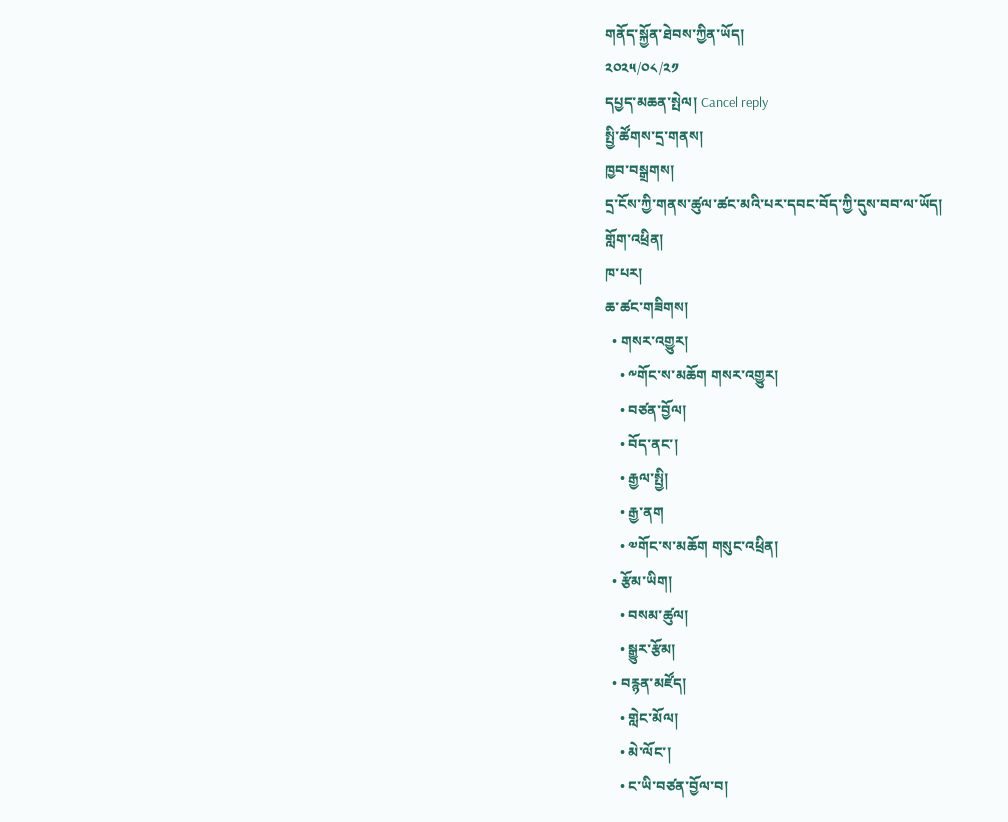གནོད་སྐྱོན་ཐེབས་ཀྱིན་ཡོད།
༢༠༢༥/༠༨/༢༡
དཔྱད་མཆན་སྤེལ། Cancel reply
སྤྱི་ཚོགས་དྲ་གནས།
ཁྱབ་བསྒྲགས།
དྲ་ངོས་ཀྱི་གནས་ཚུལ་ཚང་མའི་པར་དབང་བོད་ཀྱི་དུས་བབ་ལ་ཡོད།
གློག་འཕྲིན།
ཁ་པར།
ཆ་ཚང་གཟིགས།
  • གསར་འགྱུར།
    • ༸གོང་ས་མཆོག གསར་འགྱུར།
    • བཙན་བྱོལ།
    • བོད་ནང་།
    • རྒྱལ་སྤྱི།
    • རྒྱ་ནག
    • ༧གོང་ས་མཆོག གསུང་འཕྲིན།
  • རྩོམ་ཡིག།
    • བསམ་ཚུལ།
    • སྒྱུར་རྩོམ།
  • བརྙན་མཛོད།
    • གླེང་མོལ།
    • མེ་ལོང་།
    • ང་ཡི་བཙན་བྱོལ་བ།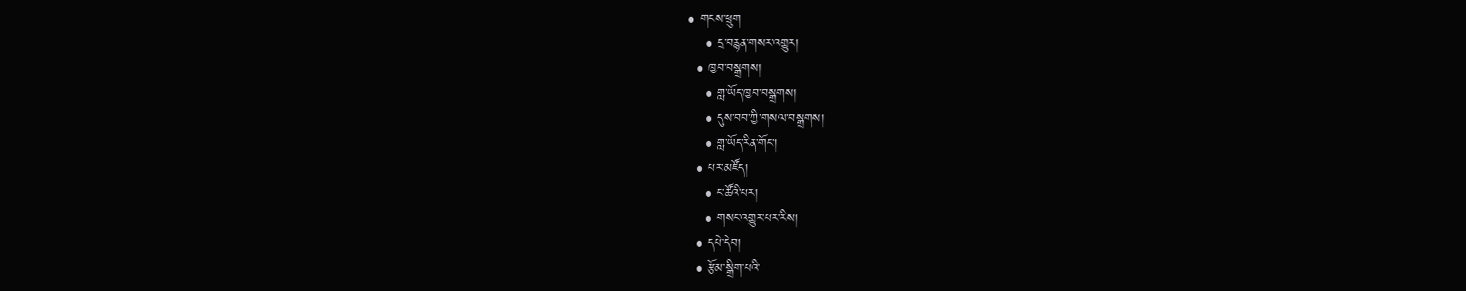• གངས་ཕྲུག
    • དྲ་བརྙན་གསར་འགྱུར།
  • ཁྱབ་བསྒྲགས།
    • གླ་ཡོད་ཁྱབ་བསྒྲགས།
    • དུས་བབ་ཀྱི་གསལ་བསྒྲགས།
    • གླ་ཡོད་རིན་གོང་།
  • པར་མཛོད།
    • ང་ཚོའི་པར།
    • གསང་འགྱུར་པར་རིས།
  • དཔེ་དེབ།
  • རྩོམ་སྒྲིག་པའི་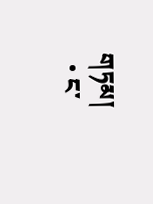གཏམ།
  • ང་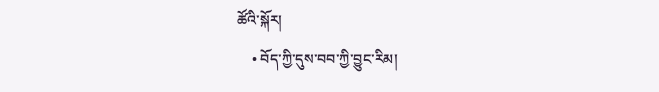ཚོའི་སྐོར།
    • བོད་ཀྱི་དུས་བབ་ཀྱི་བྱུང་རིམ།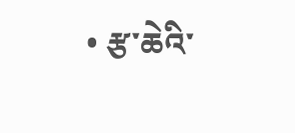• རྩ་ཆེའི་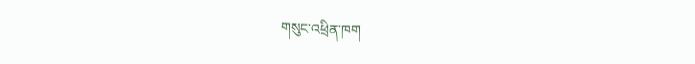གསུང་འཕྲིན་ཁག